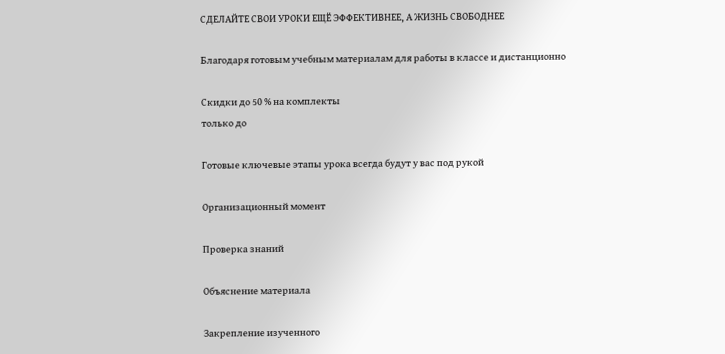СДЕЛАЙТЕ СВОИ УРОКИ ЕЩЁ ЭФФЕКТИВНЕЕ, А ЖИЗНЬ СВОБОДНЕЕ

Благодаря готовым учебным материалам для работы в классе и дистанционно

Скидки до 50 % на комплекты
только до

Готовые ключевые этапы урока всегда будут у вас под рукой

Организационный момент

Проверка знаний

Объяснение материала

Закрепление изученного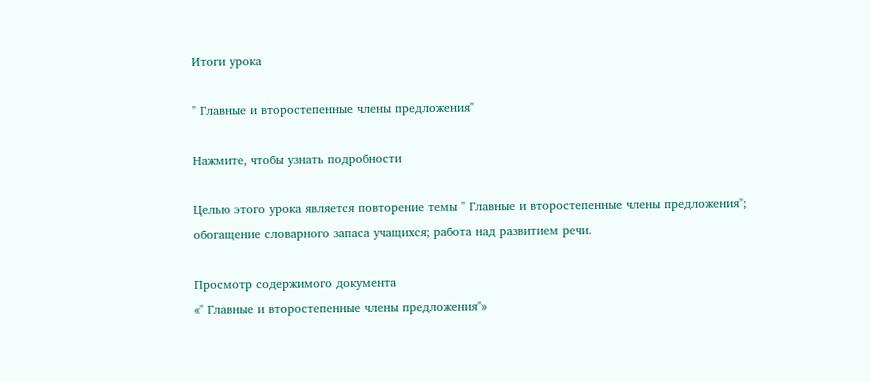Итоги урока

" Главные и второстепенные члены предложения"

Нажмите, чтобы узнать подробности

Целью этого урока является повторение темы " Главные и второстепенные члены предложения";  обогащение словарного запаса учащихся; работа над развитием речи.

Просмотр содержимого документа
«" Главные и второстепенные члены предложения"»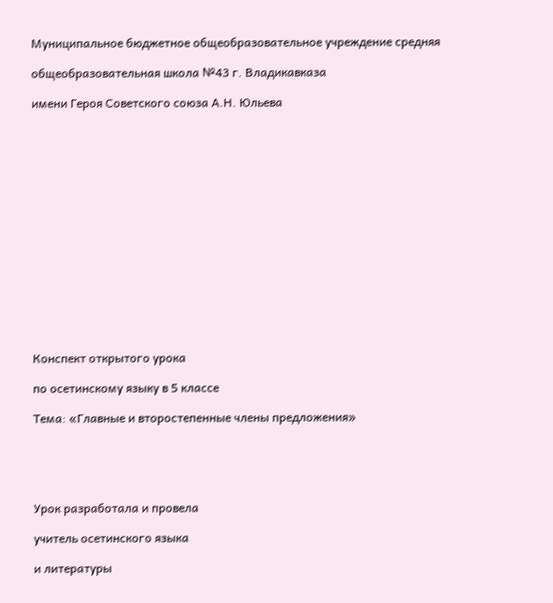Муниципальное бюджетное общеобразовательное учреждение средняя

общеобразовательная школа №43 г. Владикавказа

имени Героя Советского союза А.Н. Юльева
















Конспект открытого урока

по осетинскому языку в 5 классе

Тема: «Главные и второстепенные члены предложения»





Урок разработала и провела

учитель осетинского языка

и литературы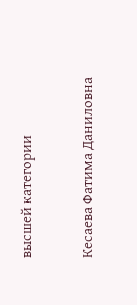высшей категории

Кесаева Фатима Даниловна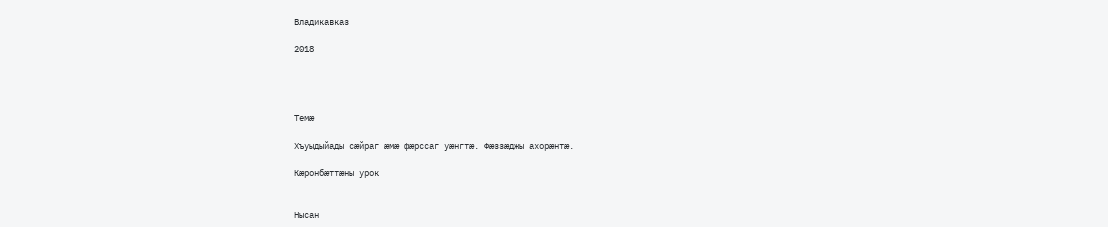Владикавказ

2018




Темæ

Хъуыдыйады сæйраг æмæ фæрссаг уæнгтæ. Фæззæджы ахорæнтæ.

Кæронбæттæны урок


Нысан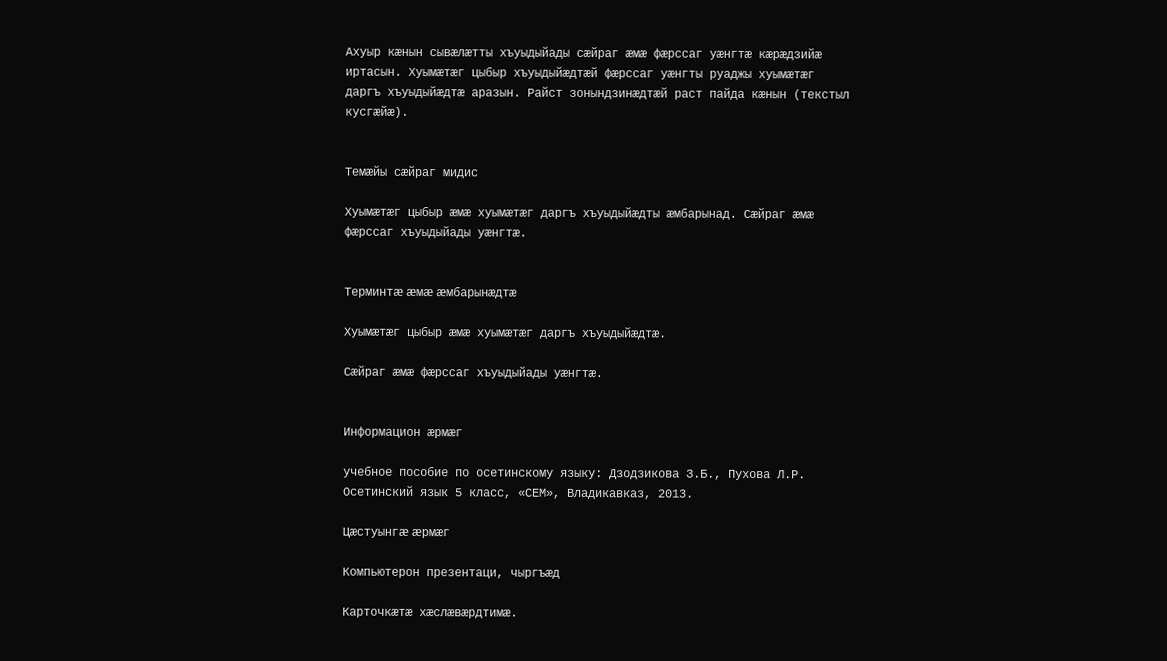Ахуыр кæнын сывæлæтты хъуыдыйады сæйраг æмæ фæрссаг уæнгтæ кæрæдзийæ иртасын. Хуымæтæг цыбыр хъуыдыйæдтæй фæрссаг уæнгты руаджы хуымæтæг даргъ хъуыдыйæдтæ аразын. Райст зонындзинæдтæй раст пайда кæнын (текстыл кусгæйæ).


Темæйы сæйраг мидис

Хуымæтæг цыбыр æмæ хуымæтæг даргъ хъуыдыйæдты æмбарынад. Сæйраг æмæ фæрссаг хъуыдыйады уæнгтæ.


Терминтæ æмæ æмбарынæдтæ

Хуымæтæг цыбыр æмæ хуымæтæг даргъ хъуыдыйæдтæ.

Сæйраг æмæ фæрссаг хъуыдыйады уæнгтæ.


Информацион æрмæг

учебное пособие по осетинскому языку: Дзодзикова З.Б., Пухова Л.Р. Осетинский язык 5 класс, «СЕМ», Владикавказ, 2013.

Цæстуынгæ æрмæг

Компьютерон презентаци, чыргъæд

Карточкæтæ хæслæвæрдтимæ.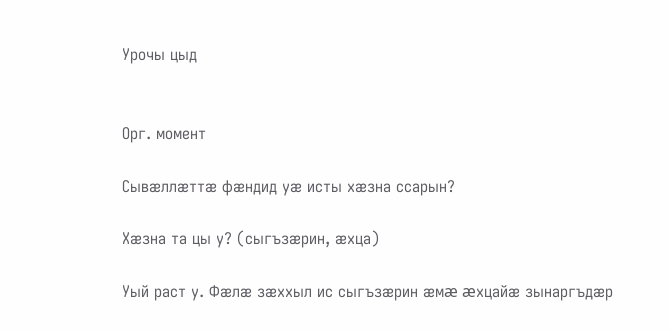Урочы цыд


Орг. момент

Сывæллæттæ фæндид уæ исты хæзна ссарын?

Хæзна та цы у? (сыгъзæрин, æхца)

Уый раст у. Фæлæ зæххыл ис сыгъзæрин æмæ æхцайæ зынаргъдæр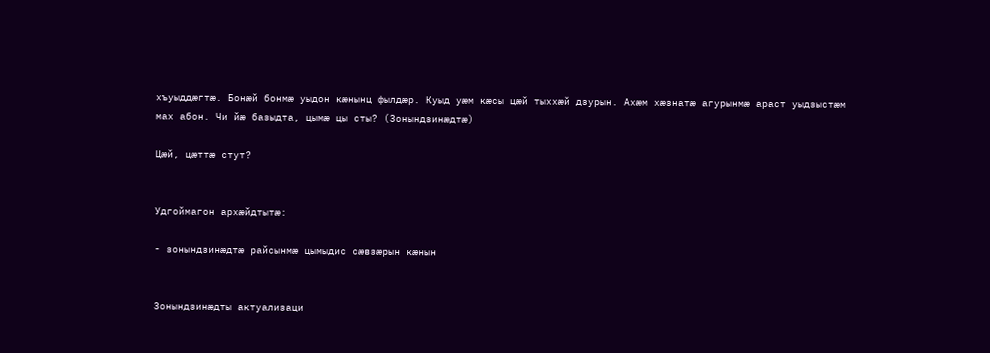хъуыддæгтæ. Бонæй бонмæ уыдон кæнынц фылдæр. Куыд уæм кæсы цæй тыххæй дзурын. Ахæм хæзнатæ агурынмæ араст уыдзыстæм мах абон. Чи йæ базыдта, цымæ цы сты? (Зонындзинæдтæ)

Цæй, цæттæ стут?


Удгоймагон архæйдтытæ:

- зонындзинæдтæ райсынмæ цымыдис сæвзæрын кæнын


Зонындзинæдты актуализаци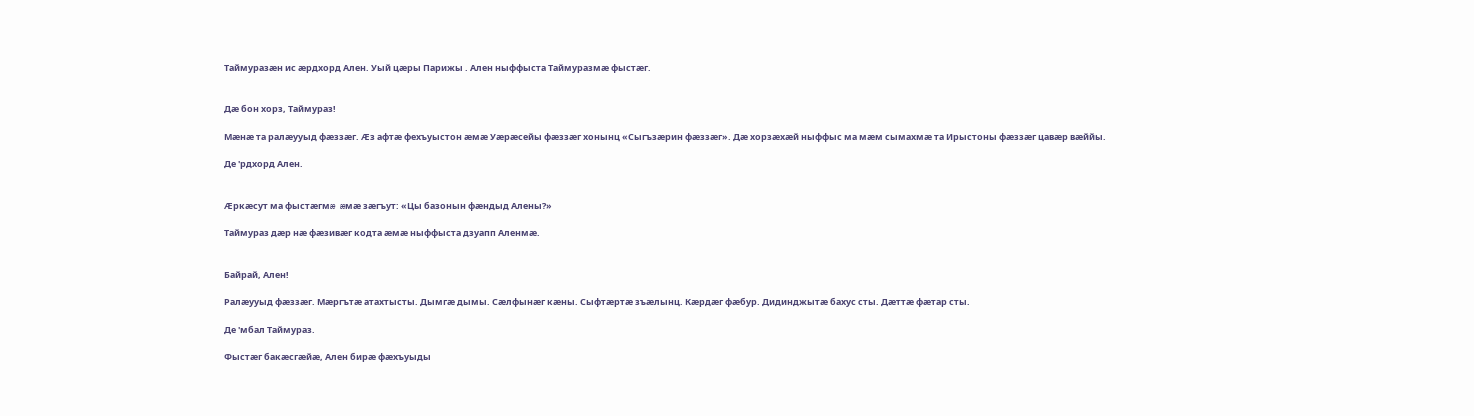Таймуразæн ис æрдхорд Ален. Уый цæры Парижы . Ален ныффыста Таймуразмæ фыстæг.


Дæ бон хорз, Таймураз!

Мæнæ та ралæууыд фæззæг. Ӕз афтæ фехъуыстон æмæ Уæрæсейы фæззæг хонынц «Сыгъзæрин фæззæг». Дæ хорзæхæй ныффыс ма мæм сымахмæ та Ирыстоны фæззæг цавæр вæййы.

Де 'рдхорд Ален.


Ӕркæсут ма фыстæгмæ æмæ зæгъут: «Цы базонын фæндыд Алены?»

Таймураз дæр нæ фæзивæг кодта æмæ ныффыста дзуапп Аленмæ.


Байрай, Ален!

Ралæууыд фæззæг. Мæргътæ атахтысты. Дымгæ дымы. Сæлфынæг кæны. Сыфтæртæ зъæлынц. Кæрдæг фæбур. Дидинджытæ бахус сты. Дæттæ фæтар сты.

Де 'мбал Таймураз.

Фыстæг бакæсгæйæ, Ален бирæ фæхъуыды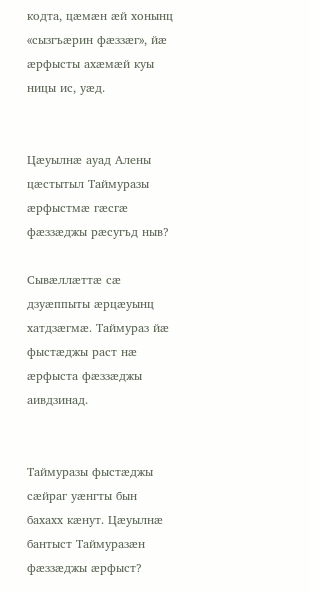кодта, цæмæн æй хонынц «сызгъæрин фæззæг», йæ æрфысты ахæмæй куы ницы ис, уæд.


Цæуылнæ ауад Алены цæстытыл Таймуразы æрфыстмæ гæсгæ фæззæджы рæсугъд ныв?

Сывæллæттæ сæ дзуæппыты æрцæуынц хатдзæгмæ. Таймураз йæ фыстæджы раст нæ æрфыста фæззæджы аивдзинад.


Таймуразы фыстæджы сæйраг уæнгты бын бахахх кæнут. Цæуылнæ бантыст Таймуразæн фæззæджы æрфыст?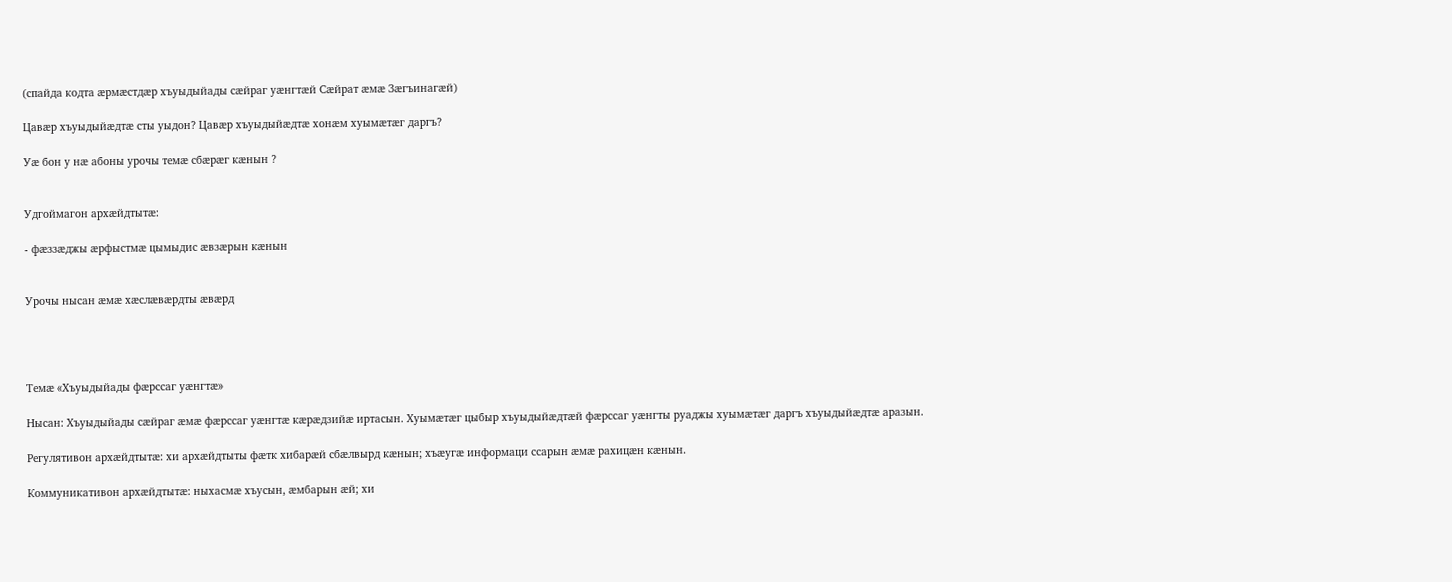(спайда кодта æрмæстдæр хъуыдыйады сæйраг уæнгтæй Сæйрат æмæ Зæгъинагæй)

Цавæр хъуыдыйæдтæ сты уыдон? Цавæр хъуыдыйæдтæ хонæм хуымæтæг даргъ?

Уæ бон у нæ абоны урочы темæ сбæрæг кæнын ?


Удгоймагон архæйдтытæ:

- фæззæджы æрфыстмæ цымыдис æвзæрын кæнын


Урочы нысан æмæ хæслæвæрдты æвæрд




Темæ «Хъуыдыйады фæрссаг уæнгтæ»

Нысан: Хъуыдыйады сæйраг æмæ фæрссаг уæнгтæ кæрæдзийæ иртасын. Хуымæтæг цыбыр хъуыдыйæдтæй фæрссаг уæнгты руаджы хуымæтæг даргъ хъуыдыйæдтæ аразын.

Регулятивон архæйдтытæ: хи архæйдтыты фæтк хибарæй сбæлвырд кæнын; хъæугæ информаци ссарын æмæ рахицæн кæнын.

Коммуникативон архæйдтытæ: ныхасмæ хъусын, æмбарын æй; хи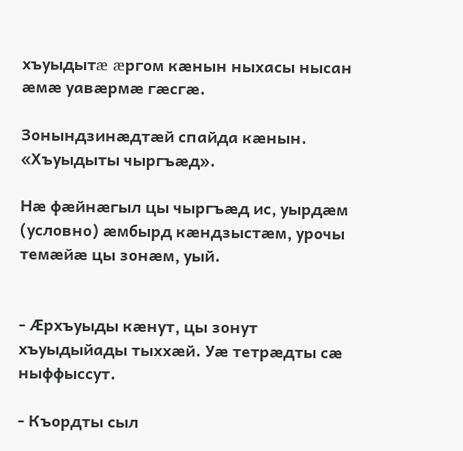хъуыдытæ æргом кæнын ныхасы нысан æмæ уавæрмæ гæсгæ.

Зонындзинæдтæй спайда кæнын. «Хъуыдыты чыргъæд».

Нæ фæйнæгыл цы чыргъæд ис, уырдæм (условно) æмбырд кæндзыстæм, урочы темæйæ цы зонæм, уый.


- Ӕрхъуыды кæнут, цы зонут хъуыдыйады тыххæй. Уæ тетрæдты сæ ныффыссут.

- Къордты сыл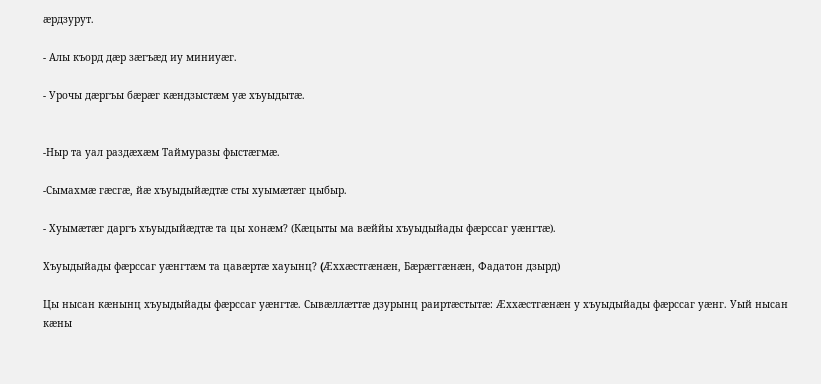æрдзурут.

- Алы къорд дæр зæгъæд иу миниуæг.

- Урочы дæргъы бæрæг кæндзыстæм уæ хъуыдытæ.


-Ныр та уал раздæхæм Таймуразы фыстæгмæ.

-Сымахмæ гæсгæ, йæ хъуыдыйæдтæ сты хуымæтæг цыбыр.

- Хуымæтæг даргъ хъуыдыйæдтæ та цы хонæм? (Кæцыты ма вæййы хъуыдыйады фæрссаг уæнгтæ).

Хъуыдыйады фæрссаг уæнгтæм та цавæртæ хауынц? (Æххæстгæнæн, Бæрæггæнæн, Фадатон дзырд)

Цы нысан кæнынц хъуыдыйады фæрссаг уæнгтæ. Сывæллæттæ дзурынц раиртæстытæ: Æххæстгæнæн у хъуыдыйады фæрссаг уæнг. Уый нысан кæны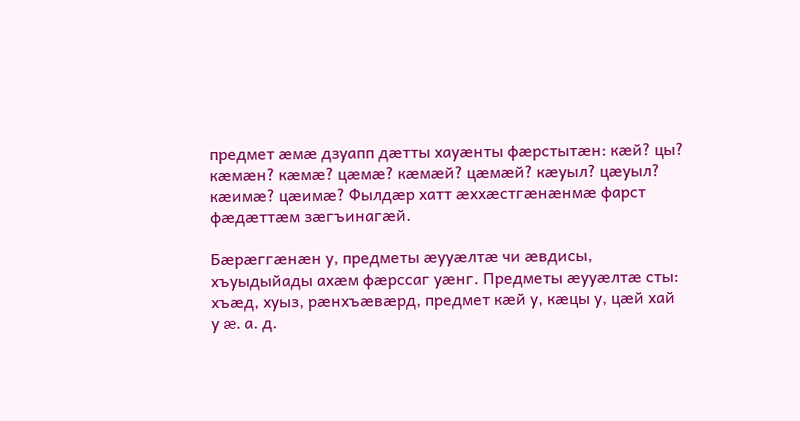предмет æмæ дзуапп дæтты хауæнты фæрстытæн: кæй? цы? кæмæн? кæмæ? цæмæ? кæмæй? цæмæй? кæуыл? цæуыл? кæимæ? цæимæ? Фылдæр хатт æххæстгæнæнмæ фарст фæдæттæм зæгъинагæй.

Бæрæггæнæн у, предметы æууæлтæ чи æвдисы, хъуыдыйады ахæм фæрссаг уæнг. Предметы æууæлтæ сты: хъæд, хуыз, рæнхъæвæрд, предмет кæй у, кæцы у, цæй хай у æ. а. д.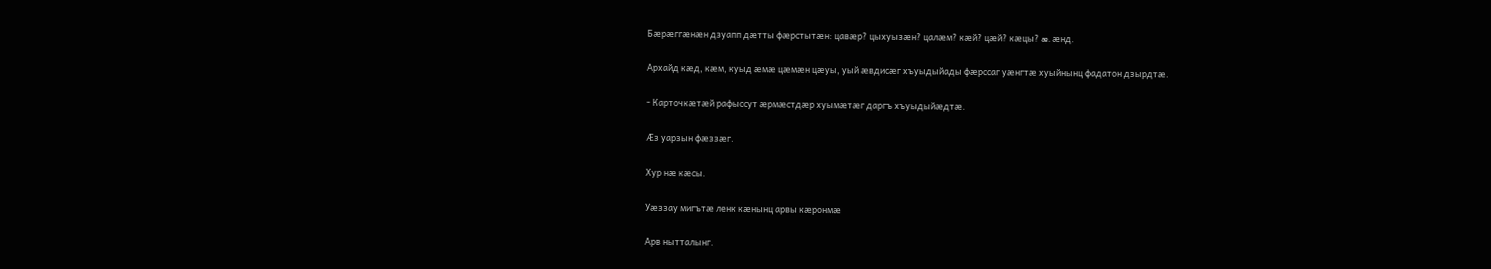Бæрæггæнæн дзуапп дæтты фæрстытæн: цавæр? цыхуызæн? цалæм? кæй? цæй? кæцы? æ. æнд.

Архайд кæд, кæм, куыд æмæ цæмæн цæуы, уый æвдисæг хъуыдыйады фæрссаг уæнгтæ хуыйнынц фадатон дзырдтæ.

- Карточкæтæй рафыссут æрмæстдæр хуымæтæг даргъ хъуыдыйæдтæ.

Ӕз уарзын фæззæг.

Хур нæ кæсы.

Уæззау мигътæ ленк кæнынц арвы кæронмæ

Арв нытталынг.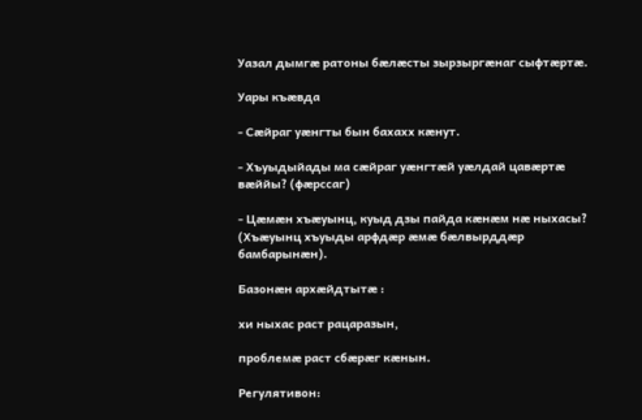Уазал дымгæ ратоны бæлæсты зырзыргæнаг сыфтæртæ.

Уары къæвда

- Сæйраг уæнгты бын бахахх кæнут.

- Хъуыдыйады ма сæйраг уæнгтæй уæлдай цавæртæ вæййы? (фæрссаг)

- Цæмæн хъæуынц, куыд дзы пайда кæнæм нæ ныхасы? (Хъæуынц хъуыды арфдæр æмæ бæлвырддæр бамбарынæн).

Базонæн архæйдтытæ :

хи ныхас раст рацаразын,

проблемæ раст сбæрæг кæнын.

Регулятивон: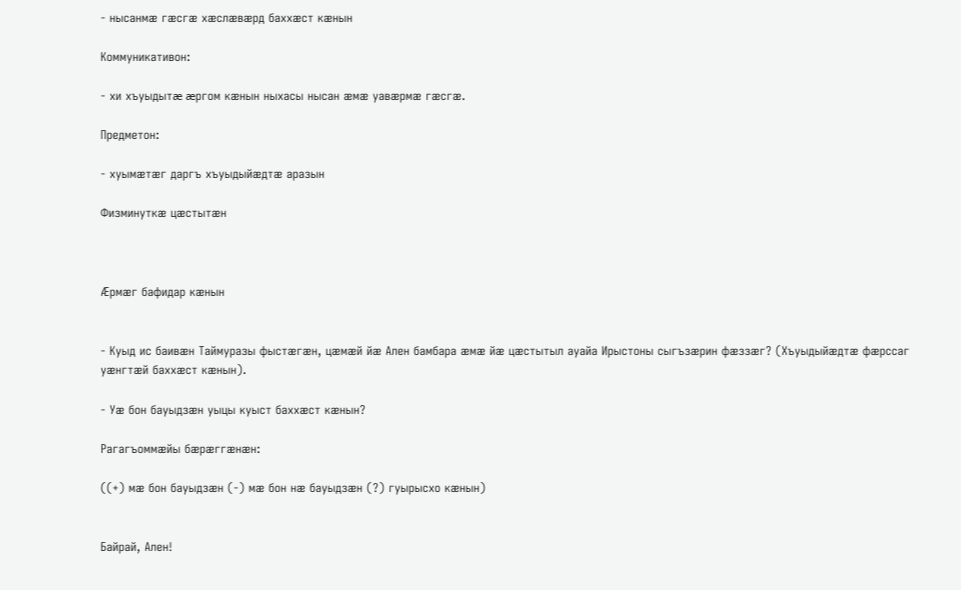- нысанмæ гæсгæ хæслæвæрд баххæст кæнын

Коммуникативон:

- хи хъуыдытæ æргом кæнын ныхасы нысан æмæ уавæрмæ гæсгæ.

Предметон:

- хуымæтæг даргъ хъуыдыйæдтæ аразын

Физминуткæ цæстытæн



Ӕрмæг бафидар кæнын


- Куыд ис баивæн Таймуразы фыстæгæн, цæмæй йæ Ален бамбара æмæ йæ цæстытыл ауайа Ирыстоны сыгъзæрин фæззæг? (Хъуыдыйæдтæ фæрссаг уæнгтæй баххæст кæнын).

- Уæ бон бауыдзæн уыцы куыст баххæст кæнын?

Рагагъоммæйы бæрæггæнæн:

((+) мæ бон бауыдзæн (-) мæ бон нæ бауыдзæн (?) гуырысхо кæнын)


Байрай, Ален!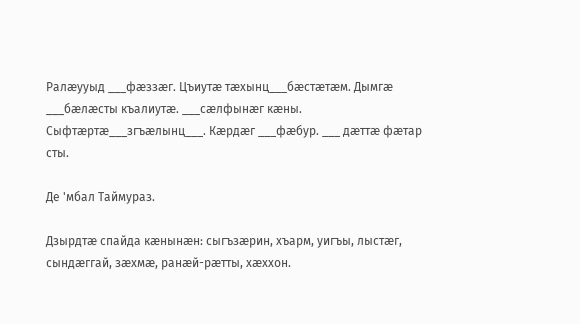Ралæууыд ___фæззæг. Цъиутæ тæхынц___бæстæтæм. Дымгæ ___бæлæсты къалиутæ. ___сæлфынæг кæны. Сыфтæртæ___згъæлынц___. Кæрдæг ___фæбур. ___ дæттæ фæтар сты.

Де 'мбал Таймураз.

Дзырдтæ спайда кæнынæн: сыгъзæрин, хъарм, уигъы, лыстæг, сындæггай, зæхмæ, ранæй-рæтты, хæххон.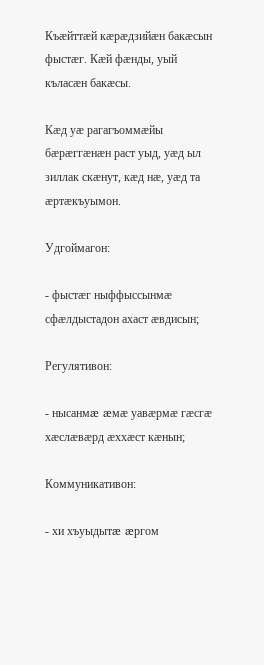Къæйттæй кæрæдзийæн бакæсын фыстæг. Кæй фæнды, уый къласæн бакæсы.

Кæд уæ рагагъоммæйы бæрæггæнæн раст уыд, уæд ыл зиллак скæнут, кæд нæ, уæд та æртæкъуымон.

Удгоймагон:

- фыстæг ныффыссынмæ сфæлдыстадон ахаст æвдисын;

Регулятивон:

- нысанмæ æмæ уавæрмæ гæсгæ хæслæвæрд æххæст кæнын;

Коммуникативон:

- хи хъуыдытæ æргом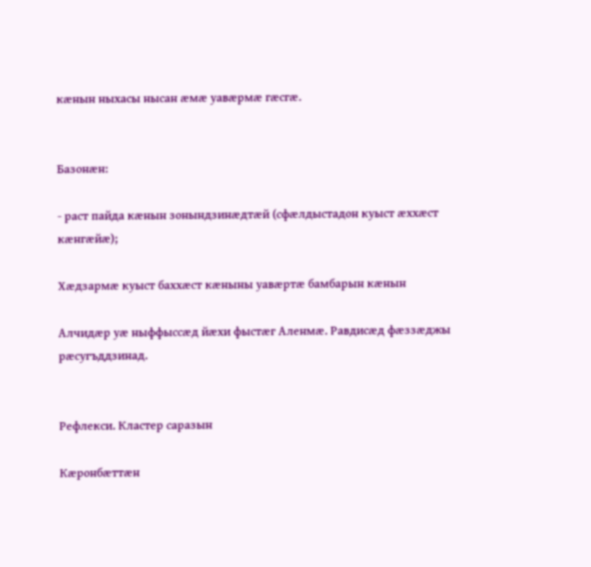кæнын ныхасы нысан æмæ уавæрмæ гæсгæ.


Базонæн:

- раст пайда кæнын зонындзинæдтæй (сфæлдыстадон куыст æххæст кæнгæйæ);

Хæдзармæ куыст баххæст кæныны уавæртæ бамбарын кæнын

Алчидæр уæ ныффыссæд йæхи фыстæг Аленмæ. Равдисæд фæззæджы рæсугъддзинад.


Рефлекси. Кластер саразын

Кæронбæттæн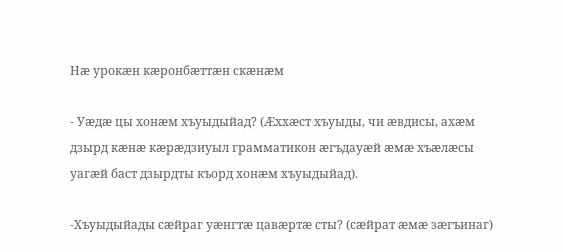Нæ урокæн кæронбæттæн скæнæм

- Уæдæ цы хонæм хъуыдыйад? (Ӕххæст хъуыды, чи æвдисы, ахæм дзырд кæнæ кæрæдзиуыл грамматикон æгъдауæй æмæ хъæлæсы уагæй баст дзырдты къорд хонæм хъуыдыйад).

-Хъуыдыйады сæйраг уæнгтæ цавæртæ сты? (сæйрат æмæ зæгъинаг)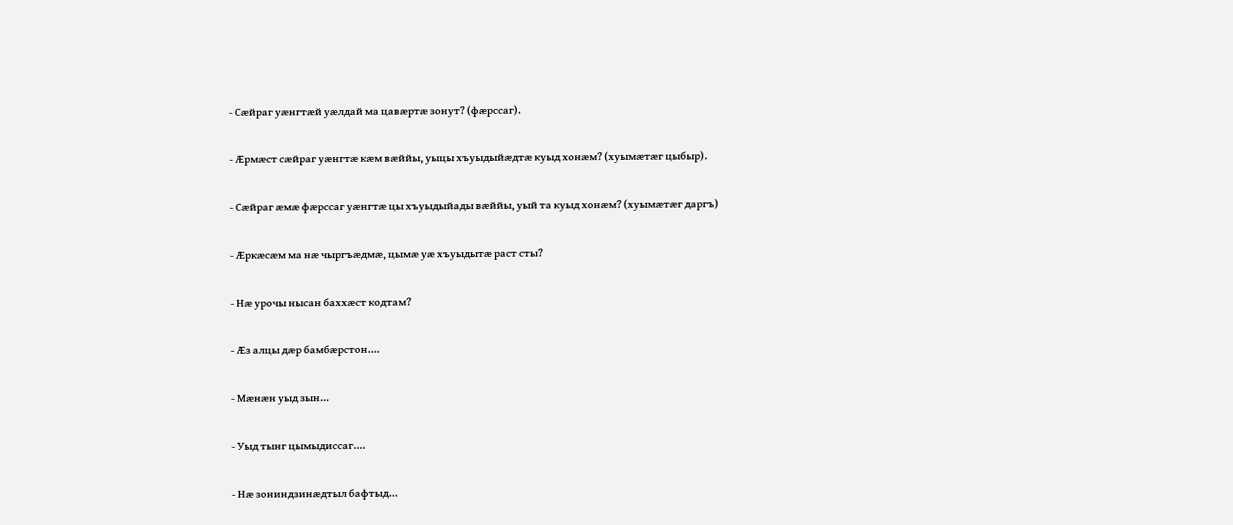- Сæйраг уæнгтæй уæлдай ма цавæртæ зонут? (фæрссаг).

- Ӕрмæст сæйраг уæнгтæ кæм вæййы, уыцы хъуыдыйæдтæ куыд хонæм? (хуымæтæг цыбыр).

- Сæйраг æмæ фæрссаг уæнгтæ цы хъуыдыйады вæййы, уый та куыд хонæм? (хуымæтæг даргъ)

- Ӕркæсæм ма нæ чыргъæдмæ, цымæ уæ хъуыдытæ раст сты?

- Нæ урочы нысан баххæст кодтам?

- Ӕз алцы дæр бамбæрстон….

- Мæнæн уыд зын…

- Уыд тынг цымыдиссаг….

- Нæ зониндзинæдтыл бафтыд…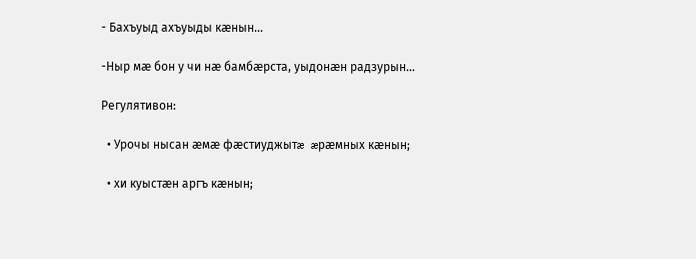- Бахъуыд ахъуыды кæнын…

-Ныр мæ бон у чи нæ бамбæрста, уыдонæн радзурын…

Регулятивон:

  • Урочы нысан æмæ фæстиуджытæ æрæмных кæнын;

  • хи куыстæн аргъ кæнын;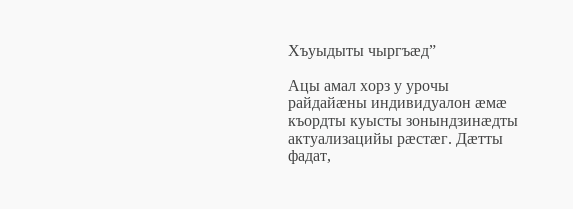Хъуыдыты чыргъæд”

Ацы амал хорз у урочы райдайæны индивидуалон æмæ къордты куысты зонындзинæдты актуализацийы рæстæг. Дæтты фадат,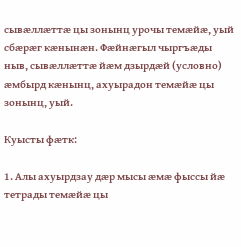сывæллæттæ цы зонынц урочы темæйæ, уый сбæрæг кæнынæн. Фæйнæгыл чыргъæды ныв, сывæллæттæ йæм дзырдæй (условно) æмбырд кæнынц, ахуырадон темæйæ цы зонынц, уый.

Куысты фæтк:

1. Алы ахуырдзау дæр мысы æмæ фыссы йæ тетрады темæйæ цы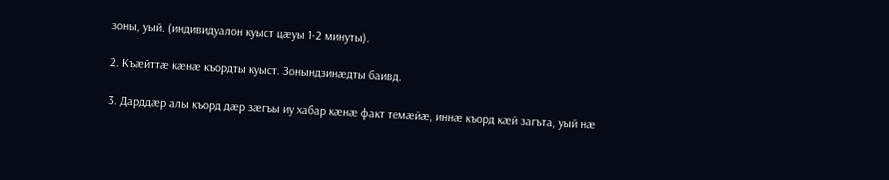зоны, уый. (индивидуалон куыст цæуы 1-2 минуты).

2. Къæйттæ кæнæ къордты куыст. Зонындзинæдты баивд.

3. Дарддæр алы къорд дæр зæгъы иу хабар кæнæ факт темæйæ, иннæ къорд кæй загъта, уый нæ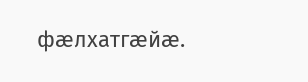фæлхатгæйæ.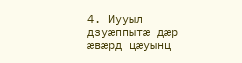4. Иууыл дзуæппытæ дæр æвæрд цæуынц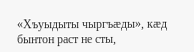«Хъуыдыты чыргъæды», кæд бынтон раст не сты,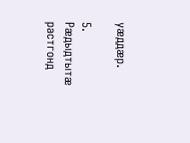уæддæр.

5. Рæдыдтытæ растгонд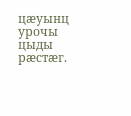цæуынц урочы цыды рæстæг.